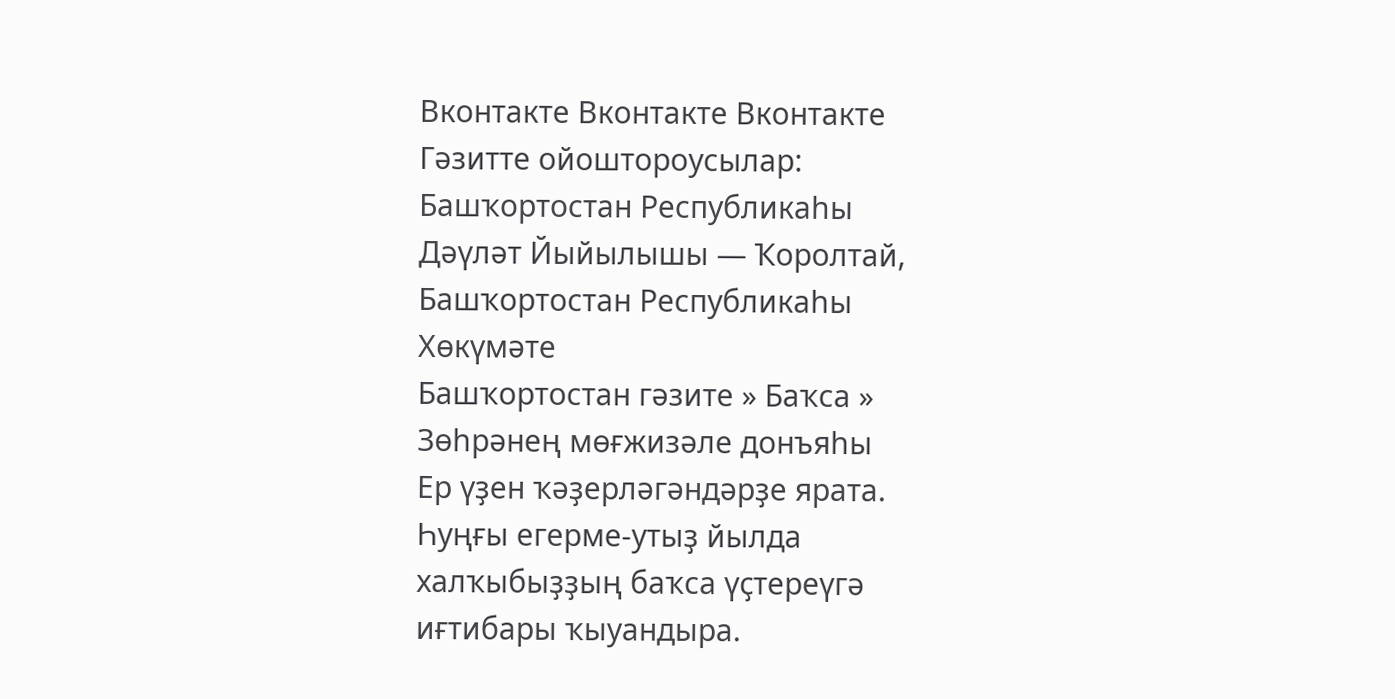Вконтакте Вконтакте Вконтакте
Гәзитте ойоштороусылар:
Башҡортостан Республикаһы
Дәүләт Йыйылышы — Ҡоролтай,
Башҡортостан Республикаһы Хөкүмәте
Башҡортостан гәзите » Баҡса » Зөһрәнең мөғжизәле донъяһы
Ер үҙен ҡәҙерләгәндәрҙе ярата. Һуңғы егерме-утыҙ йылда халҡыбыҙҙың баҡса үҫтереүгә иғтибары ҡыуандыра.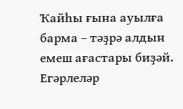Ҡайһы ғына ауылға барма – тәҙрә алдын емеш ағастары биҙәй. Егәрлеләр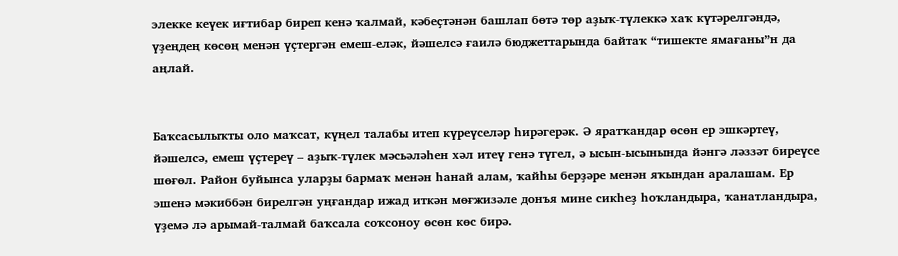элекке кеүек иғтибар биреп кенә ҡалмай, кәбеҫтәнән башлап бөтә төр аҙыҡ-түлеккә хаҡ күтәрелгәндә, үҙеңдең көсөң менән үҫтергән емеш-еләк, йәшелсә ғаилә бюджеттарында байтаҡ “тишекте ямағаны”н да аңлай.


Баҡсасылыҡты оло маҡсат, күңел талабы итеп күреүселәр һирәгерәк. Ә яратҡандар өсөн ер эшкәртеү, йәшелсә, емеш үҫтереү – аҙыҡ-түлек мәсьәләһен хәл итеү генә түгел, ә ысын-ысынында йәнгә ләззәт биреүсе шөғөл. Район буйынса уларҙы бармаҡ менән һанай алам, ҡайһы берҙәре менән яҡындан аралашам. Ер эшенә мәкиббән бирелгән уңғандар ижад иткән мөғжизәле донъя мине сикһеҙ һоҡландыра, ҡанатландыра, үҙемә лә арымай-талмай баҡсала соҡсоноу өсөн көс бирә.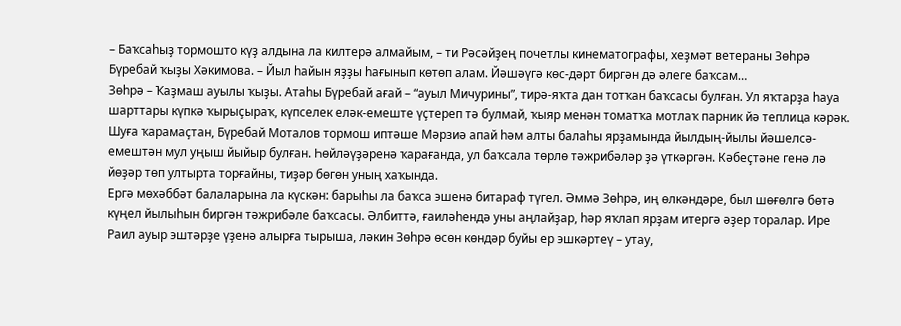– Баҡсаһыҙ тормошто күҙ алдына ла килтерә алмайым, – ти Рәсәйҙең почетлы кинематографы, хеҙмәт ветераны Зөһрә Бүребай ҡыҙы Хәкимова. – Йыл һайын яҙҙы һағынып көтөп алам. Йәшәүгә көс-дәрт биргән дә әлеге баҡсам…
Зөһрә – Ҡаҙмаш ауылы ҡыҙы. Атаһы Бүребай ағай – “ауыл Мичурины”, тирә-яҡта дан тотҡан баҡсасы булған. Ул яҡтарҙа һауа шарттары күпкә ҡырыҫыраҡ, күпселек еләк-емеште үҫтереп тә булмай, ҡыяр менән томатҡа мотлаҡ парник йә теплица кәрәк. Шуға ҡарамаҫтан, Бүребай Моталов тормош иптәше Мәрзиә апай һәм алты балаһы ярҙамында йылдың-йылы йәшелсә-емештән мул уңыш йыйыр булған. Һөйләүҙәренә ҡарағанда, ул баҡсала төрлө тәжрибәләр ҙә үткәргән. Кәбеҫтәне генә лә йөҙәр төп ултырта торғайны, тиҙәр бөгөн уның хаҡында.
Ергә мөхәббәт балаларына ла күскән: барыһы ла баҡса эшенә битараф түгел. Әммә Зөһрә, иң өлкәндәре, был шөғөлгә бөтә күңел йылыһын биргән тәжрибәле баҡсасы. Әлбиттә, ғаиләһендә уны аңлайҙар, һәр яҡлап ярҙам итергә әҙер торалар. Ире Раил ауыр эштәрҙе үҙенә алырға тырыша, ләкин Зөһрә өсөн көндәр буйы ер эшкәртеү – утау,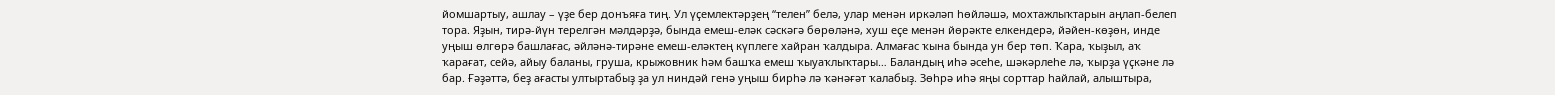йомшартыу, ашлау – үҙе бер донъяға тиң. Ул үҫемлектәрҙең “телен” белә, улар менән иркәләп һөйләшә, мохтажлыҡтарын аңлап-белеп тора. Яҙын, тирә-йүн терелгән мәлдәрҙә, бында емеш-еләк сәскәгә бөрөләнә, хуш еҫе менән йөрәкте елкендерә, йәйен-көҙөн, инде уңыш өлгөрә башлағас, әйләнә-тирәне емеш-еләктең күплеге хайран ҡалдыра. Алмағас ҡына бында ун бер төп. Ҡара, ҡыҙыл, аҡ ҡарағат, сейә, айыу баланы, груша, крыжовник һәм башҡа емеш ҡыуаҡлыҡтары… Баландың иһә әсеһе, шәкәрлеһе лә, ҡырҙа үҫкәне лә бар. Ғәҙәттә, беҙ ағасты ултыртабыҙ ҙа ул ниндәй генә уңыш бирһә лә ҡәнәғәт ҡалабыҙ. Зөһрә иһә яңы сорттар һайлай, алыштыра,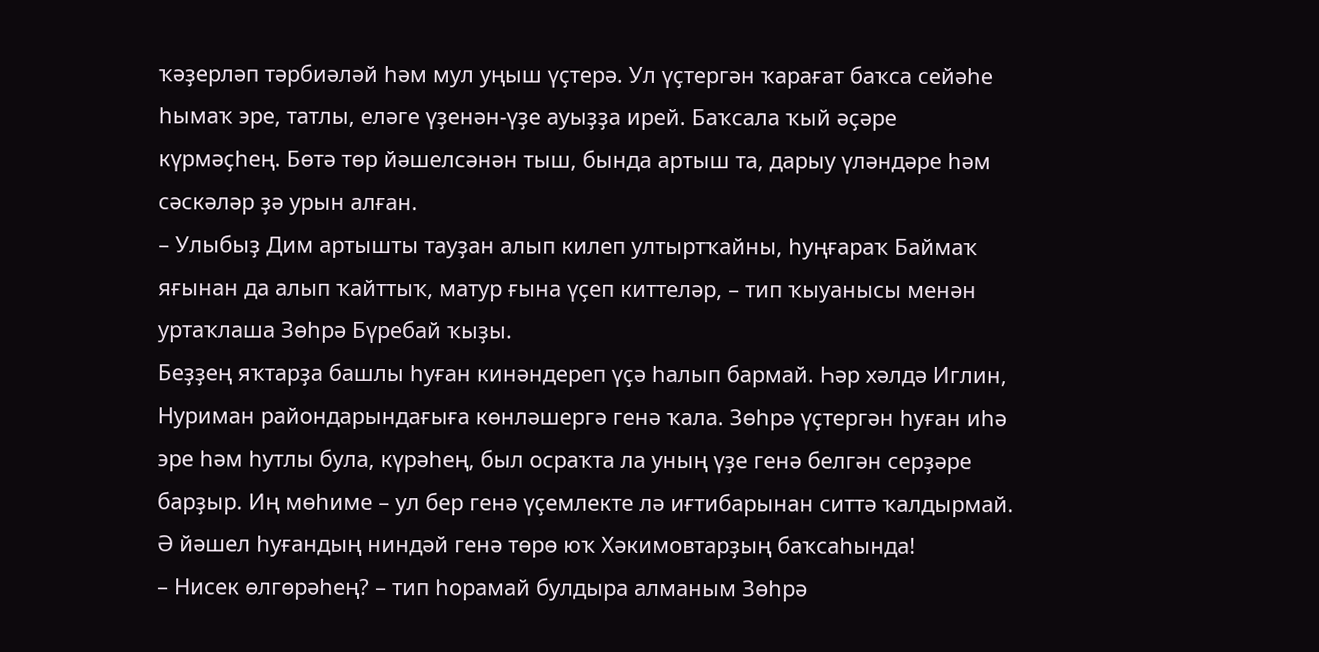ҡәҙерләп тәрбиәләй һәм мул уңыш үҫтерә. Ул үҫтергән ҡарағат баҡса сейәһе һымаҡ эре, татлы, еләге үҙенән-үҙе ауыҙҙа ирей. Баҡсала ҡый әҫәре күрмәҫһең. Бөтә төр йәшелсәнән тыш, бында артыш та, дарыу үләндәре һәм сәскәләр ҙә урын алған.
– Улыбыҙ Дим артышты тауҙан алып килеп ултыртҡайны, һуңғараҡ Баймаҡ яғынан да алып ҡайттыҡ, матур ғына үҫеп киттеләр, – тип ҡыуанысы менән уртаҡлаша Зөһрә Бүребай ҡыҙы.
Беҙҙең яҡтарҙа башлы һуған кинәндереп үҫә һалып бармай. Һәр хәлдә Иглин, Нуриман райондарындағыға көнләшергә генә ҡала. Зөһрә үҫтергән һуған иһә эре һәм һутлы була, күрәһең, был осраҡта ла уның үҙе генә белгән серҙәре барҙыр. Иң мөһиме – ул бер генә үҫемлекте лә иғтибарынан ситтә ҡалдырмай. Ә йәшел һуғандың ниндәй генә төрө юҡ Хәкимовтарҙың баҡсаһында!
– Нисек өлгөрәһең? – тип һорамай булдыра алманым Зөһрә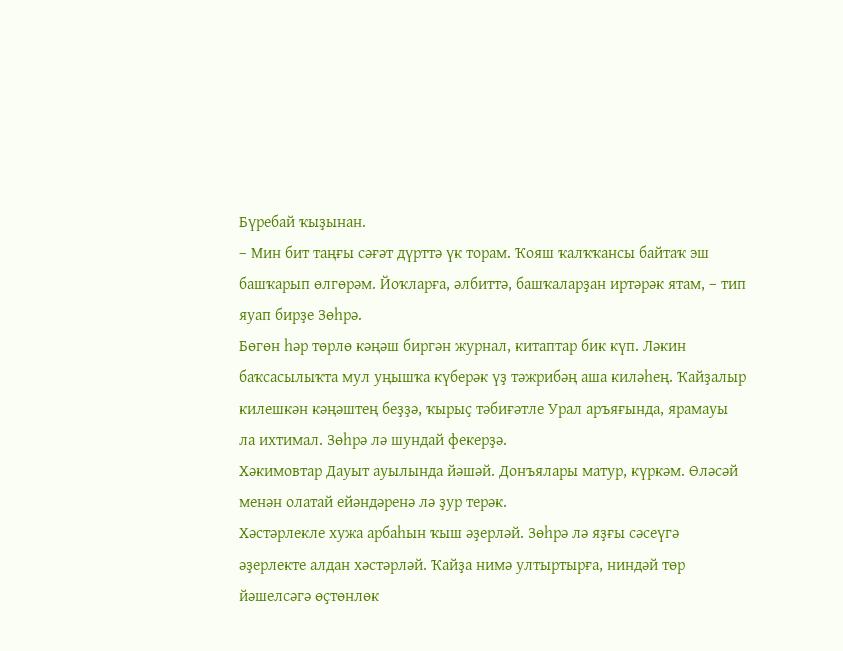Бүребай ҡыҙынан.
– Мин бит таңғы сәғәт дүрттә үк торам. Ҡояш ҡалҡҡансы байтаҡ эш башҡарып өлгөрәм. Йоҡларға, әлбиттә, башҡаларҙан иртәрәк ятам, – тип яуап бирҙе Зөһрә.
Бөгөн һәр төрлө кәңәш биргән журнал, китаптар бик күп. Ләкин баҡсасылыҡта мул уңышҡа күберәк үҙ тәжрибәң аша киләһең. Ҡайҙалыр килешкән кәңәштең беҙҙә, ҡырыҫ тәбиғәтле Урал аръяғында, ярамауы ла ихтимал. Зөһрә лә шундай фекерҙә.
Хәкимовтар Дауыт ауылында йәшәй. Донъялары матур, күркәм. Өләсәй менән олатай ейәндәренә лә ҙур терәк.
Хәстәрлекле хужа арбаһын ҡыш әҙерләй. Зөһрә лә яҙғы сәсеүгә әҙерлекте алдан хәстәрләй. Ҡайҙа нимә ултыртырға, ниндәй төр йәшелсәгә өҫтөнлөк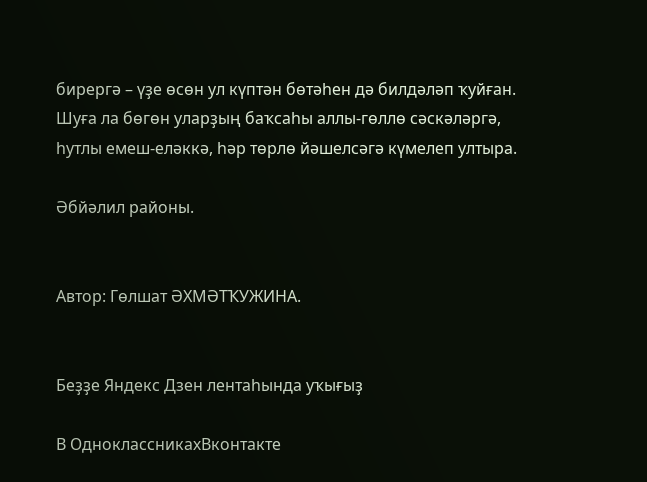бирергә – үҙе өсөн ул күптән бөтәһен дә билдәләп ҡуйған. Шуға ла бөгөн уларҙың баҡсаһы аллы-гөллө сәскәләргә, һутлы емеш-еләккә, һәр төрлө йәшелсәгә күмелеп ултыра.

Әбйәлил районы.


Автор: Гөлшат ӘХМӘТҠУЖИНА.


Беҙҙе Яндекс Дзен лентаһында уҡығыҙ

В ОдноклассникахВконтакте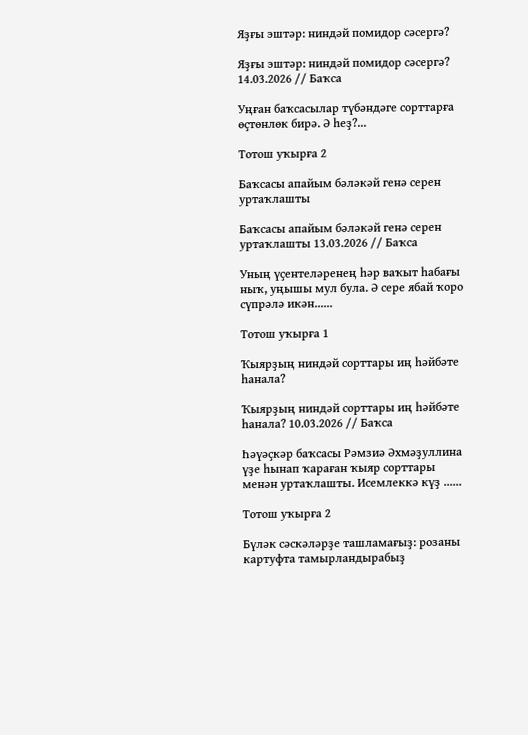Яҙғы эштәр: ниндәй помидор сәсергә?

Яҙғы эштәр: ниндәй помидор сәсергә? 14.03.2026 // Баҡса

Уңған баҡсасылар түбәндәге сорттарға өҫтөнлөк бирә. Ә һеҙ?...

Тотош уҡырға 2

Баҡсасы апайым бәләкәй генә серен уртаҡлашты

Баҡсасы апайым бәләкәй генә серен уртаҡлашты 13.03.2026 // Баҡса

Уның үҫентеләренең һәр ваҡыт һабағы ныҡ, уңышы мул була. Ә сере ябай ҡоро сүпрәлә икән......

Тотош уҡырға 1

Ҡыярҙың ниндәй сорттары иң һәйбәте һанала?

Ҡыярҙың ниндәй сорттары иң һәйбәте һанала? 10.03.2026 // Баҡса

Һәүәҫкәр баҡсасы Рәмзиә Әхмәҙуллина үҙе һынап ҡараған ҡыяр сорттары менән уртаҡлашты. Исемлеккә күҙ ......

Тотош уҡырға 2

Бүләк сәскәләрҙе ташламағыҙ: розаны картуфта тамырландырабыҙ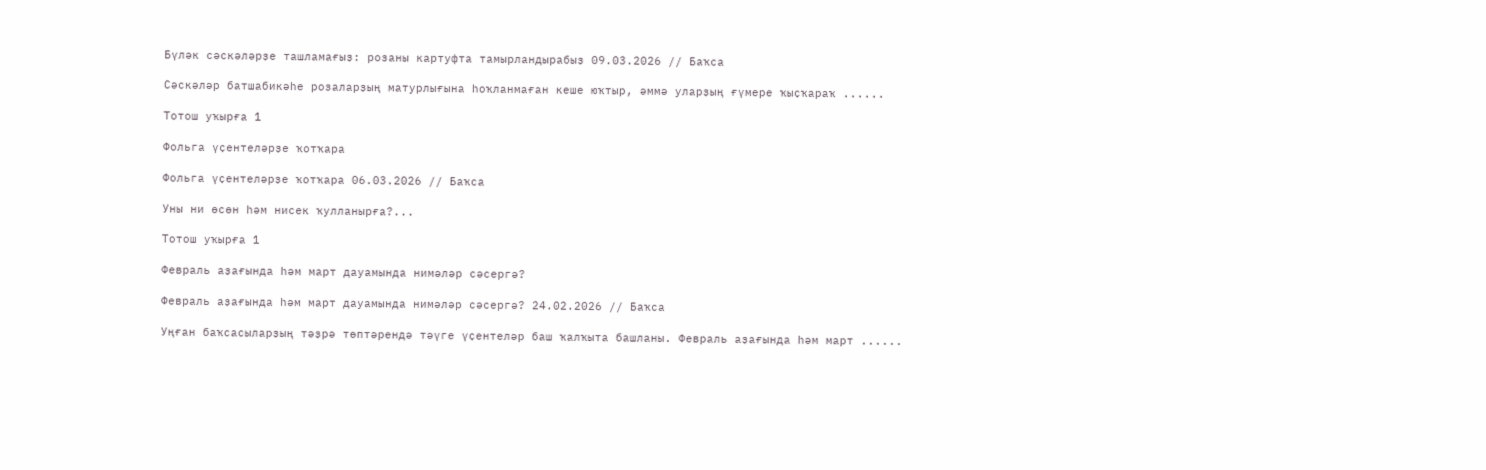Бүләк сәскәләрҙе ташламағыҙ: розаны картуфта тамырландырабыҙ 09.03.2026 // Баҡса

Сәскәләр батшабикәһе розаларҙың матурлығына һоҡланмаған кеше юҡтыр, әммә уларҙың ғүмере ҡыҫҡараҡ ......

Тотош уҡырға 1

Фольга үҫентеләрҙе ҡотҡара

Фольга үҫентеләрҙе ҡотҡара 06.03.2026 // Баҡса

Уны ни өсөн һәм нисек ҡулланырға?...

Тотош уҡырға 1

Февраль аҙағында һәм март дауамында нимәләр сәсергә?

Февраль аҙағында һәм март дауамында нимәләр сәсергә? 24.02.2026 // Баҡса

Уңған баҡсасыларҙың тәҙрә төптәрендә тәүге үҫентеләр баш ҡалҡыта башланы. Февраль аҙағында һәм март ......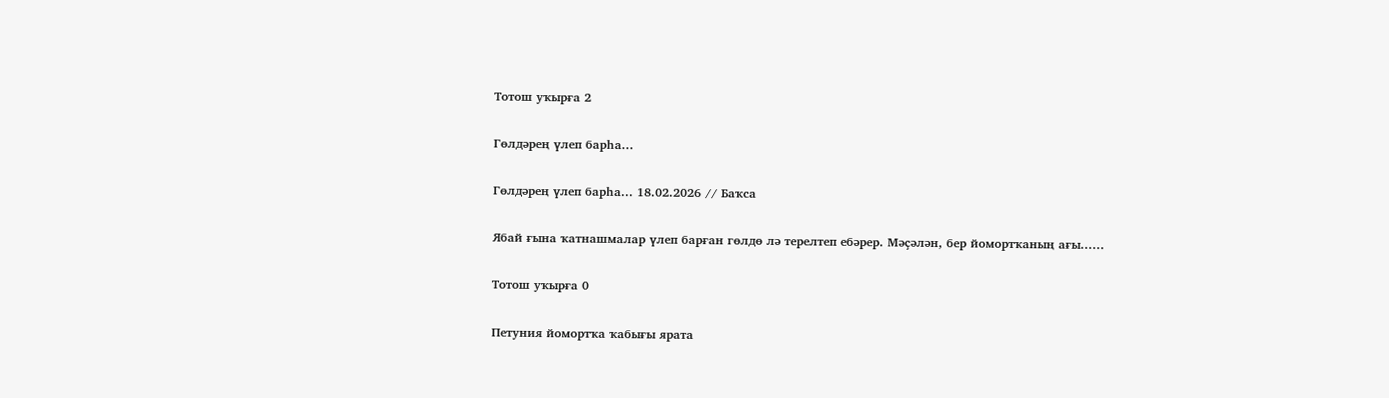Тотош уҡырға 2

Гөлдәрең үлеп барһа...

Гөлдәрең үлеп барһа... 18.02.2026 // Баҡса

Ябай ғына ҡатнашмалар үлеп барған гөлдө лә терелтеп ебәрер. Мәҫәлән, бер йомортҡаның ағы......

Тотош уҡырға 0

Петуния йомортҡа ҡабығы ярата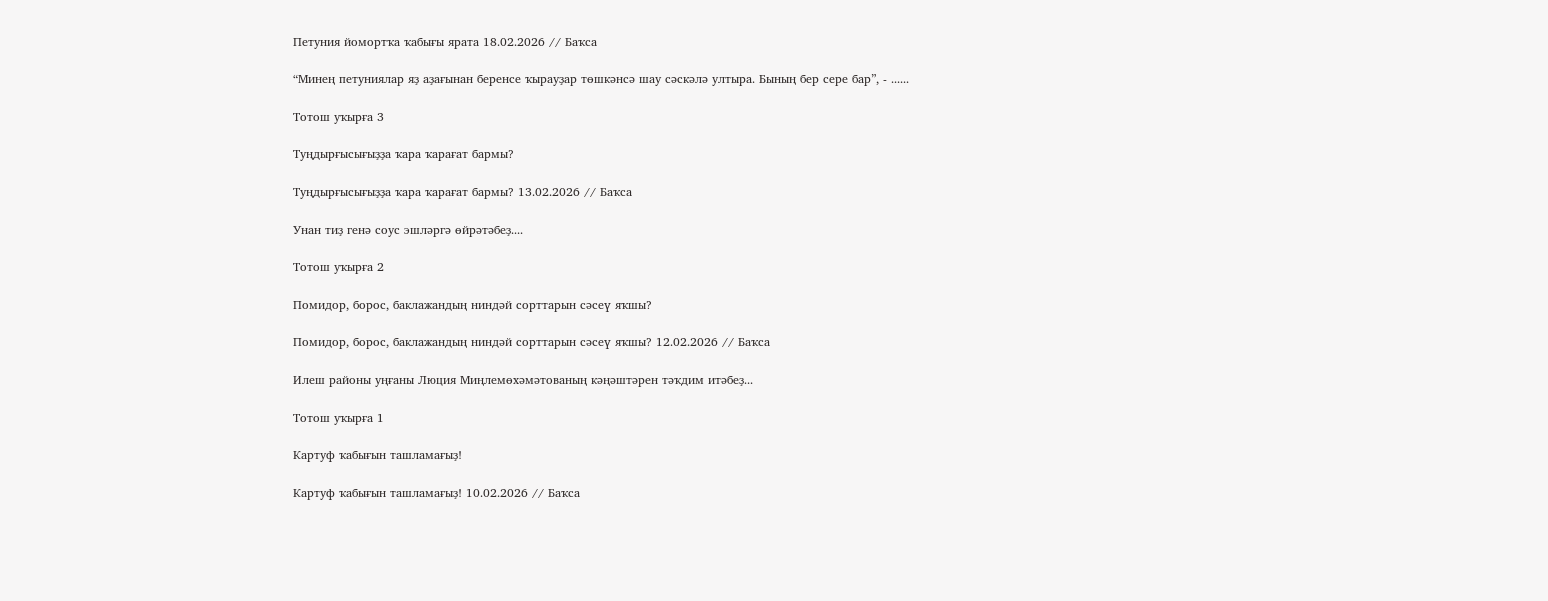Петуния йомортҡа ҡабығы ярата 18.02.2026 // Баҡса

“Минең петуниялар яҙ аҙағынан беренсе ҡырауҙар төшкәнсә шау сәскәлә ултыра. Бының бер сере бар”, - ......

Тотош уҡырға 3

Туңдырғысығыҙҙа ҡара ҡарағат бармы?

Туңдырғысығыҙҙа ҡара ҡарағат бармы? 13.02.2026 // Баҡса

Унан тиҙ генә соус эшләргә өйрәтәбеҙ....

Тотош уҡырға 2

Помидор, борос, баклажандың ниндәй сорттарын сәсеү яҡшы?

Помидор, борос, баклажандың ниндәй сорттарын сәсеү яҡшы? 12.02.2026 // Баҡса

Илеш районы уңғаны Люция Миңлемөхәмәтованың кәңәштәрен тәҡдим итәбеҙ...

Тотош уҡырға 1

Картуф ҡабығын ташламағыҙ!

Картуф ҡабығын ташламағыҙ! 10.02.2026 // Баҡса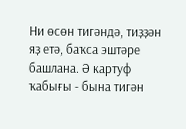Ни өсөн тигәндә, тиҙҙән яҙ етә, баҡса эштәре башлана. Ә картуф ҡабығы - бына тигән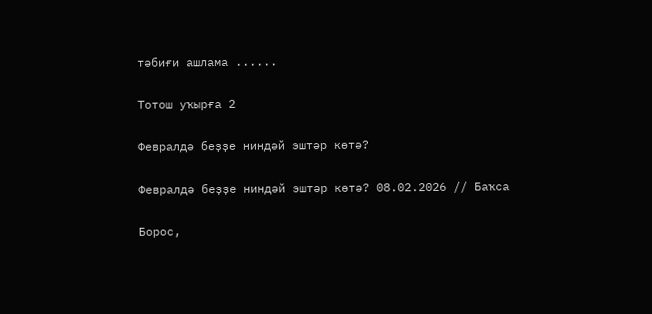тәбиғи ашлама ......

Тотош уҡырға 2

Февралдә беҙҙе ниндәй эштәр көтә?

Февралдә беҙҙе ниндәй эштәр көтә? 08.02.2026 // Баҡса

Борос,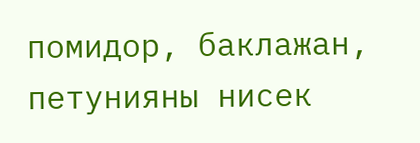помидор, баклажан, петунияны нисек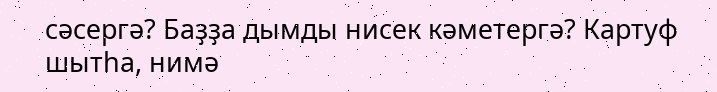сәсергә? Баҙҙа дымды нисек кәметергә? Картуф шытһа, нимә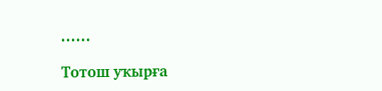......

Тотош уҡырға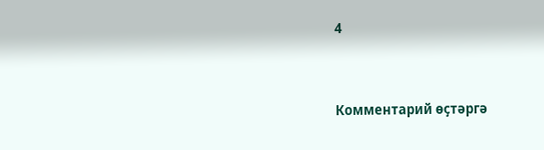4


Комментарий өҫтәргә